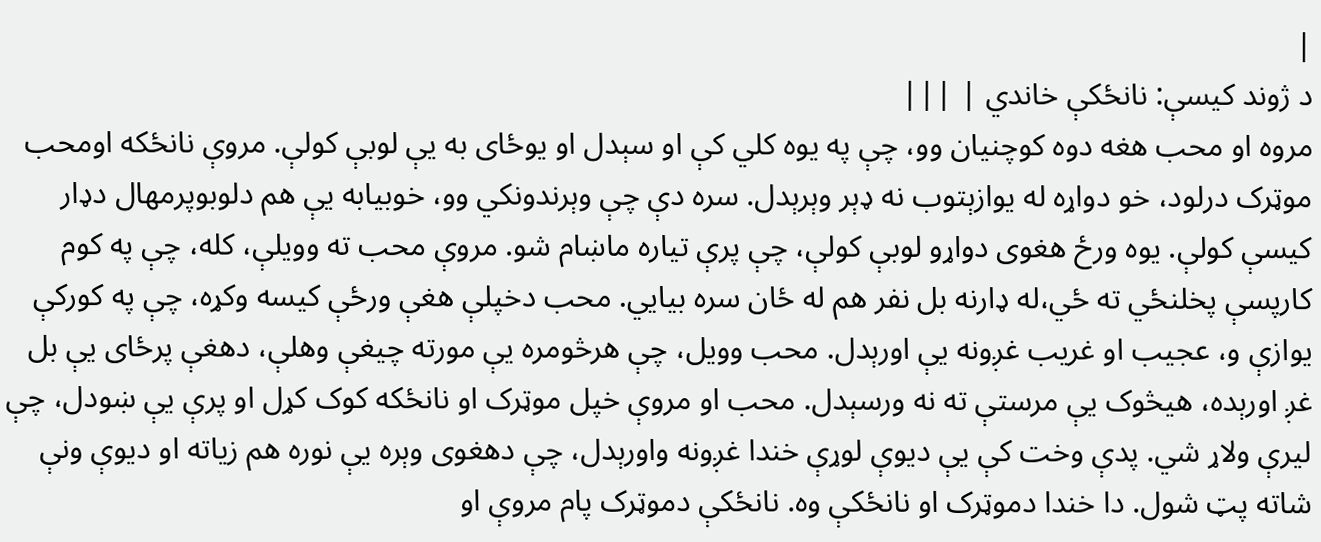|
د ژوند کيسې: نانځکې خاندي | |||
مروه او محب هغه دوه کوچنيان وو، چې په يوه کلي کې او سېدل او يوځای به يې لوبې کولې. مروې نانځکه اومحب موټرک درلود، خو دواړه له يوازېتوب نه ډېر وېرېدل. سره دې چې وېرندونکي وو، خوبيابه يې هم دلوبوپرمهال دډار کيسې کولې. يوه ورځ هغوی دواړو لوبې کولې، چې پرې تياره ماښام شو. مروې محب ته وويلې، کله، چې په کوم کارپسې پخلنځي ته ځي،له ډارنه بل نفر هم له ځان سره بيايي. محب دخپلې هغې ورځې کيسه وکړه، چې په کورکې يوازې و، عجيب او غريب غږونه يې اورېدل. محب وويل، چې هرڅومره يې مورته چيغې وهلې، دهغې پرځای يې بل غږ اورېده، هيڅوک يې مرستې ته نه ورسېدل. محب او مروې خپل موټرک او نانځکه کوک کړل او پرې يې ښودل، چې ليرې ولاړ شي. پدې وخت کې يې ديوې لوړې خندا غږونه واورېدل، چې دهغوی وېره يې نوره هم زياته او ديوې ونې شاته پټ شول. دا خندا دموټرک او نانځکې وه. نانځکې دموټرک پام مروې او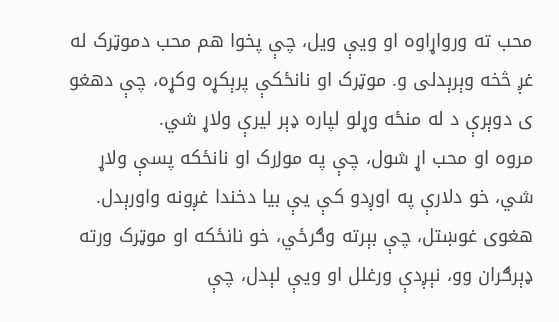محب ته ورواړاوه او ويې ويل، چې پخوا هم محب دموټرک له غږ څخه وېرېدلی و. موټرک او نانځکې پرېکړه وکړه، چې دهغو ی دوېرې د له منځه وړلو لپاره ډېر ليرې ولاړ شي.
مروه او محب اړ شول، چې په موJرک او نانځکه پسې ولاړ شي، خو دلارې په اوږدو کې يې بيا دخندا غږونه واورېدل. هغوی غوښتل، چې بېرته وګرځي، خو نانځکه او موټرک ورته ډېرګران وو، نېږدې ورغلل او ويې لېدل، چې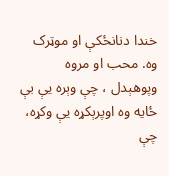خندا دنانځکې او موټرک وه. محب او مروه وپوهېدل ، چې وېره يې بې ځايه وه اوپرېکړه يې وکړه، چې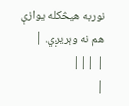نوربه هيڅکله يوازې هم نه وېريږي. |
| |||
|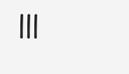|||